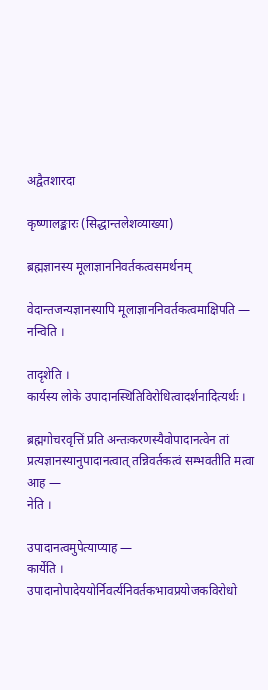अद्वैतशारदा

कृष्णालङ्कारः (सिद्धान्तलेशव्याख्या)

ब्रह्मज्ञानस्य मूलाज्ञाननिवर्तकत्वसमर्थनम्

वेदान्तजन्यज्ञानस्यापि मूलाज्ञाननिवर्तकत्वमाक्षिपति —
नन्विति ।

तादृशेति ।
कार्यस्य लोके उपादानस्थितिविरोधित्वादर्शनादित्यर्थः ।

ब्रह्मगोचरवृत्तिं प्रति अन्तःकरणस्यैवोपादानत्वेन तां प्रत्यज्ञानस्यानुपादानत्वात् तन्निवर्तकत्वं सम्भवतीति मत्वा आह —
नेति ।

उपादानत्वमुपेत्याप्याह —
कार्येति ।
उपादानोपादेययोर्निवर्त्यनिवर्तकभावप्रयोजकविरोधो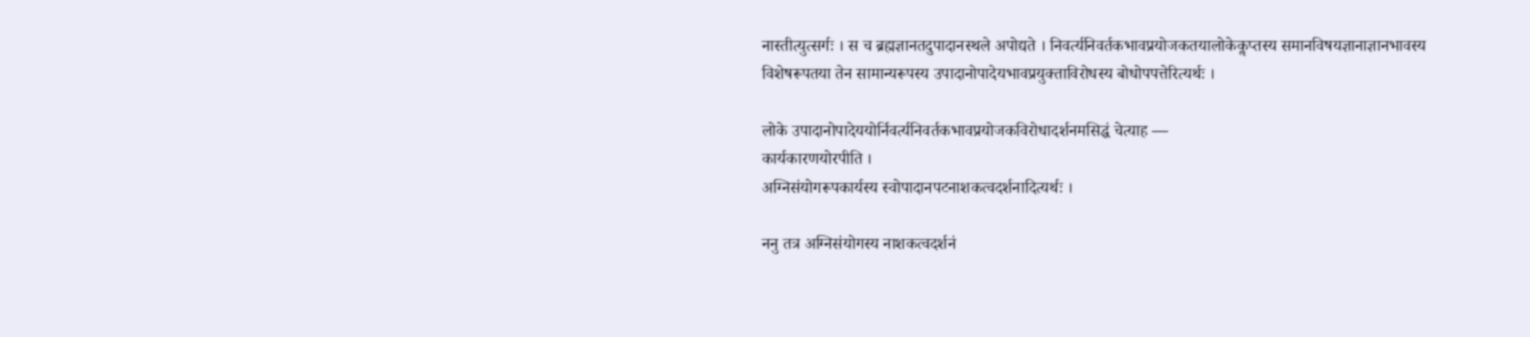नास्तीत्युत्सर्गः । स च ब्रह्मज्ञानतदुपादानस्थले अपोद्यते । निवर्त्यनिवर्तकभावप्रयोजकतयालोकेकॢप्तस्य समानविषयज्ञानाज्ञानभावस्य विशेषरूपतया तेन सामान्यरूपस्य उपादानोपादेयभावप्रयुक्ताविरोधस्य बोधोपपत्तेरित्यर्थः ।

लोके उपादानोपादेययोर्निवर्त्यनिवर्तकभावप्रयोजकविरोधादर्शनमसिद्धं चेत्याह —
कार्यकारणयोरपीति ।
अग्निसंयोगरूपकार्यस्य स्वोपादानपटनाशकत्वदर्शनादित्यर्थः ।

ननु तत्र अग्निसंयोगस्य नाशकत्वदर्शनं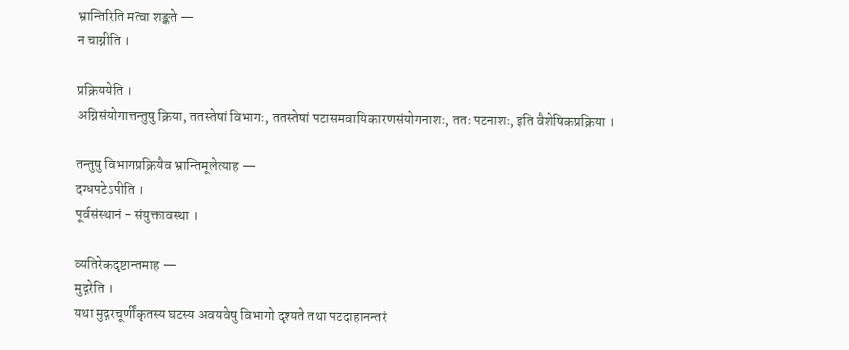भ्रान्तिरिति मत्वा शङ्कते —
न चाग्नीति ।

प्रक्रिययेति ।
अग्निसंयोगात्तन्तुषु क्रिया, ततस्तेषां विभागः, ततस्तेषां पटासमवायिकारणसंयोगनाशः, ततः पटनाशः, इति वैशेषिकप्रक्रिया ।

तन्तुषु विभागप्रक्रियैव भ्रान्तिमूलेत्याह —
दग्धपटेऽपीति ।
पूर्वसंस्थानं - संयुक्तावस्था ।

व्यतिरेकदृष्टान्तमाह —
मुद्गरेति ।
यथा मुद्गरचूर्णींकृतस्य घटस्य अवयवेषु विभागो दृश्यते तथा पटदाहानन्तरं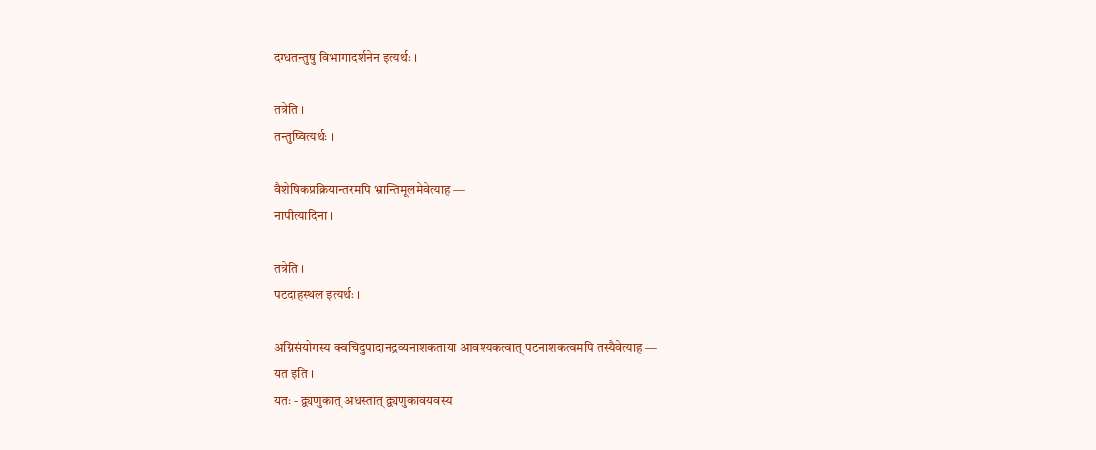दग्धतन्तुषु विभागादर्शनेन इत्यर्थः ।

तत्रेति ।
तन्तुष्वित्यर्थः ।

वैशेषिकप्रक्रियान्तरमपि भ्रान्तिमूलमेवेत्याह —
नापीत्यादिना ।

तत्रेति ।
पटदाहस्थल इत्यर्थः ।

अग्निसंयोगस्य क्वचिदुपादानद्रव्यनाशकताया आवश्यकत्वात् पटनाशकत्वमपि तस्यैवेत्याह —
यत इति ।
यतः - द्व्यणुकात् अधस्तात् द्व्यणुकावयवस्य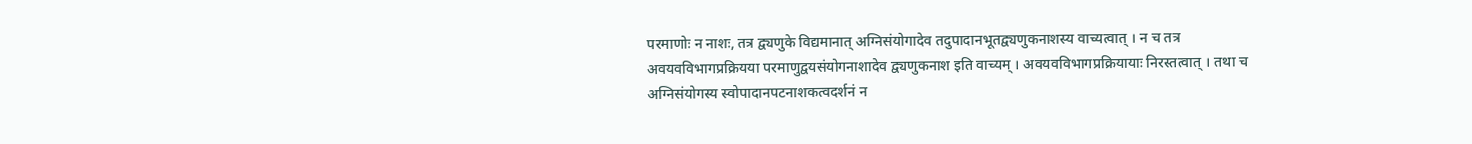परमाणोः न नाशः, तत्र द्व्यणुके विद्यमानात् अग्निसंयोगादेव तदुपादानभूतद्व्यणुकनाशस्य वाच्यत्वात् । न च तत्र अवयवविभागप्रक्रियया परमाणुद्वयसंयोगनाशादेव द्व्यणुकनाश इति वाच्यम् । अवयवविभागप्रक्रियायाः निरस्तत्वात् । तथा च अग्निसंयोगस्य स्वोपादानपटनाशकत्वदर्शनं न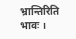भ्रान्तिरिति भावः ।